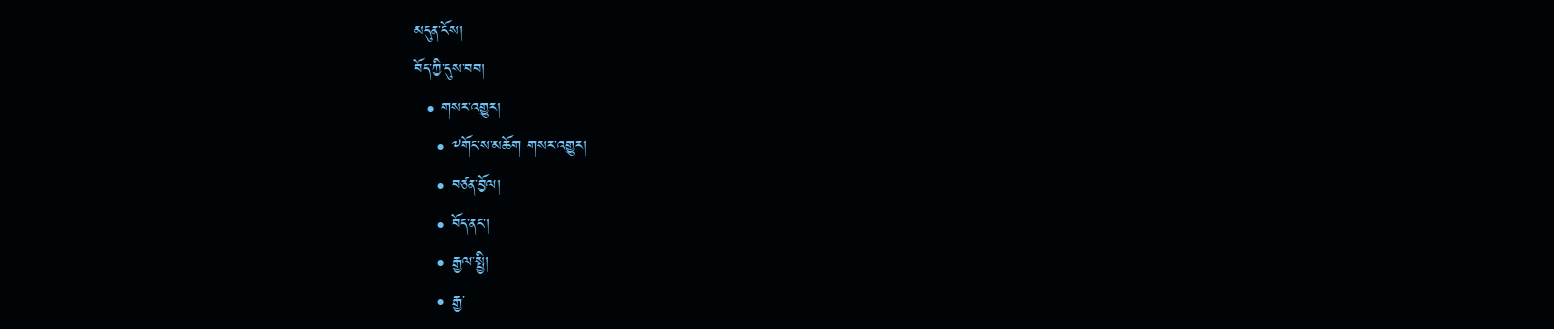མདུན་ངོས།
བོད་ཀྱི་དུས་བབ།
  • གསར་འགྱུར།
    • ༸གོང་ས་མཆོག གསར་འགྱུར།
    • བཙན་བྱོལ།
    • བོད་ནང་།
    • རྒྱལ་སྤྱི།
    • རྒྱ་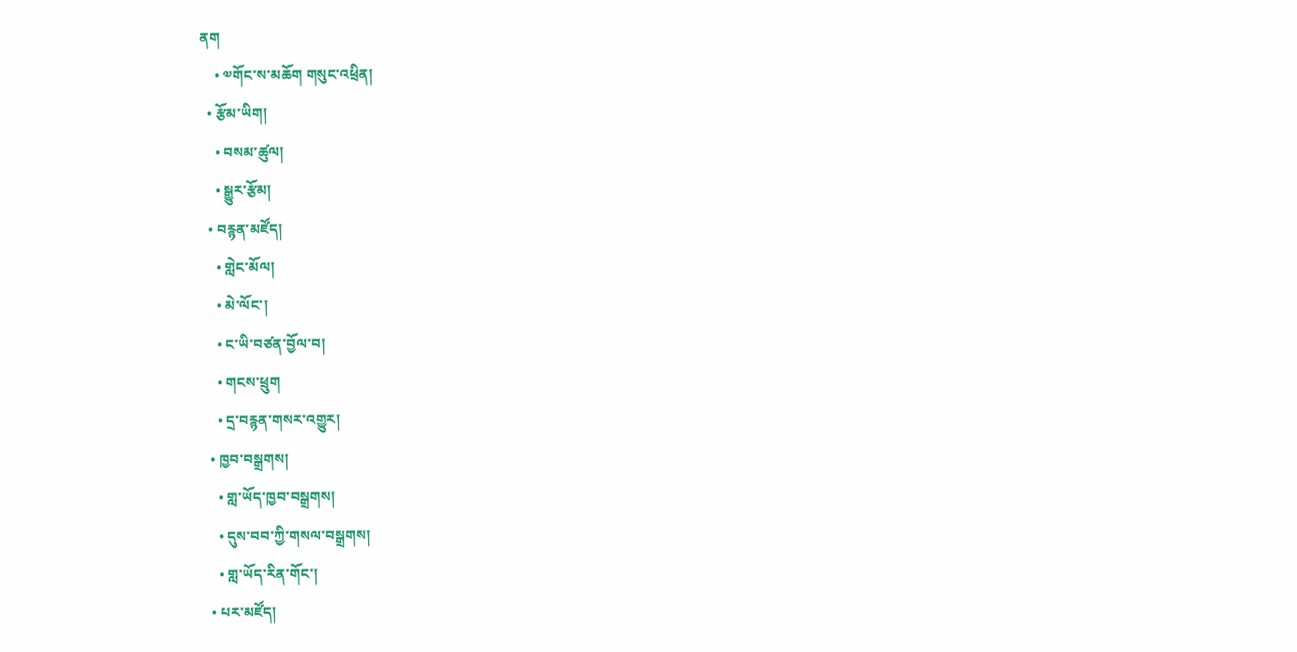ནག
    • ༧གོང་ས་མཆོག གསུང་འཕྲིན།
  • རྩོམ་ཡིག།
    • བསམ་ཚུལ།
    • སྒྱུར་རྩོམ།
  • བརྙན་མཛོད།
    • གླེང་མོལ།
    • མེ་ལོང་།
    • ང་ཡི་བཙན་བྱོལ་བ།
    • གངས་ཕྲུག
    • དྲ་བརྙན་གསར་འགྱུར།
  • ཁྱབ་བསྒྲགས།
    • གླ་ཡོད་ཁྱབ་བསྒྲགས།
    • དུས་བབ་ཀྱི་གསལ་བསྒྲགས།
    • གླ་ཡོད་རིན་གོང་།
  • པར་མཛོད།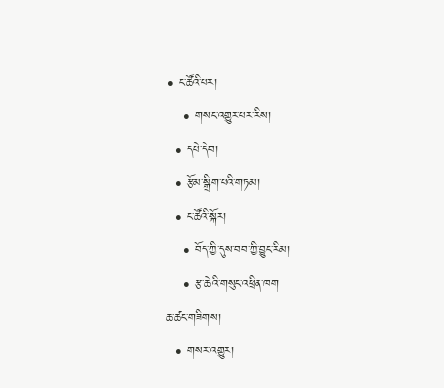• ང་ཚོའི་པར།
    • གསང་འགྱུར་པར་རིས།
  • དཔེ་དེབ།
  • རྩོམ་སྒྲིག་པའི་གཏམ།
  • ང་ཚོའི་སྐོར།
    • བོད་ཀྱི་དུས་བབ་ཀྱི་བྱུང་རིམ།
    • རྩ་ཆེའི་གསུང་འཕྲིན་ཁག
ཆ་ཚང་གཟིགས།
  • གསར་འགྱུར།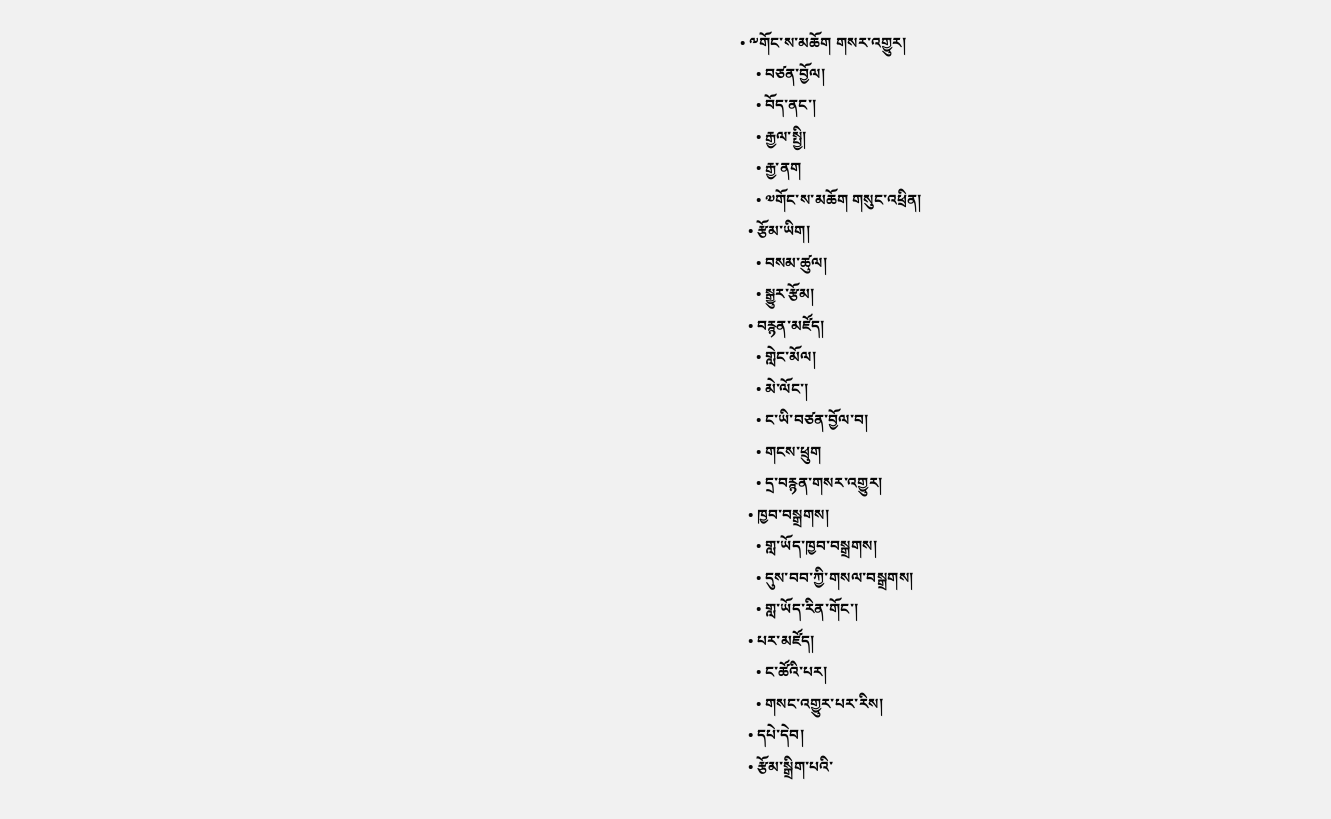• ༸གོང་ས་མཆོག གསར་འགྱུར།
    • བཙན་བྱོལ།
    • བོད་ནང་།
    • རྒྱལ་སྤྱི།
    • རྒྱ་ནག
    • ༧གོང་ས་མཆོག གསུང་འཕྲིན།
  • རྩོམ་ཡིག།
    • བསམ་ཚུལ།
    • སྒྱུར་རྩོམ།
  • བརྙན་མཛོད།
    • གླེང་མོལ།
    • མེ་ལོང་།
    • ང་ཡི་བཙན་བྱོལ་བ།
    • གངས་ཕྲུག
    • དྲ་བརྙན་གསར་འགྱུར།
  • ཁྱབ་བསྒྲགས།
    • གླ་ཡོད་ཁྱབ་བསྒྲགས།
    • དུས་བབ་ཀྱི་གསལ་བསྒྲགས།
    • གླ་ཡོད་རིན་གོང་།
  • པར་མཛོད།
    • ང་ཚོའི་པར།
    • གསང་འགྱུར་པར་རིས།
  • དཔེ་དེབ།
  • རྩོམ་སྒྲིག་པའི་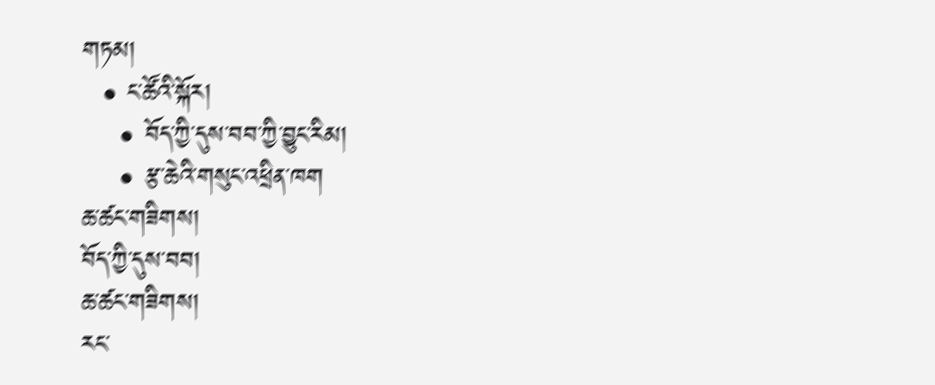གཏམ།
  • ང་ཚོའི་སྐོར།
    • བོད་ཀྱི་དུས་བབ་ཀྱི་བྱུང་རིམ།
    • རྩ་ཆེའི་གསུང་འཕྲིན་ཁག
ཆ་ཚང་གཟིགས།
བོད་ཀྱི་དུས་བབ།
ཆ་ཚང་གཟིགས།
རང་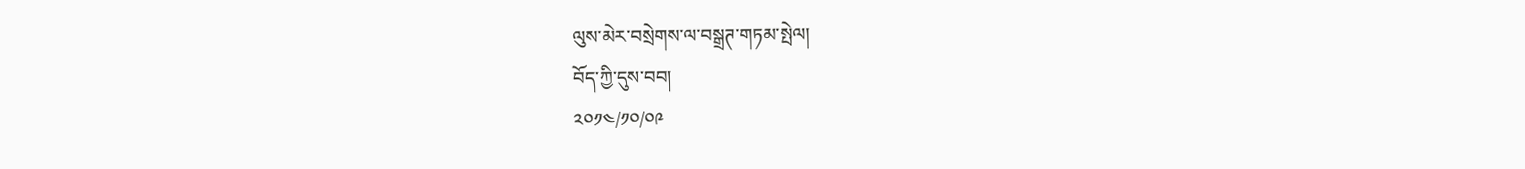ལུས་མེར་བསྲེགས་ལ་བསྒྲཊ་གཏམ་སྤེལ།
བོད་ཀྱི་དུས་བབ།
༢༠༡༤/༡༠/༠༩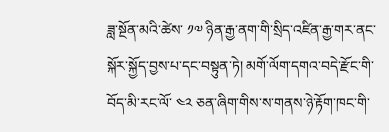ཟླ་སྔོན་མའི་ཚེས་ ༡༧ ཉིན་རྒྱ་ནག་གི་སྲིད་འཛིན་རྒྱ་གར་ནང་སྐོར་སྐྱོད་བྱས་པ་དང་བསྟུན་ཏེ། མགོ་ལོག་དགའ་བདེ་རྫོང་གི་བོད་མི་རང་ལོ་ ༤༢ ཅན་ཞིག་གིས་ས་གནས་ཉེ་རྟོག་ཁང་གི་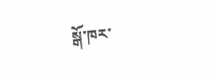སྒོ་ཁར་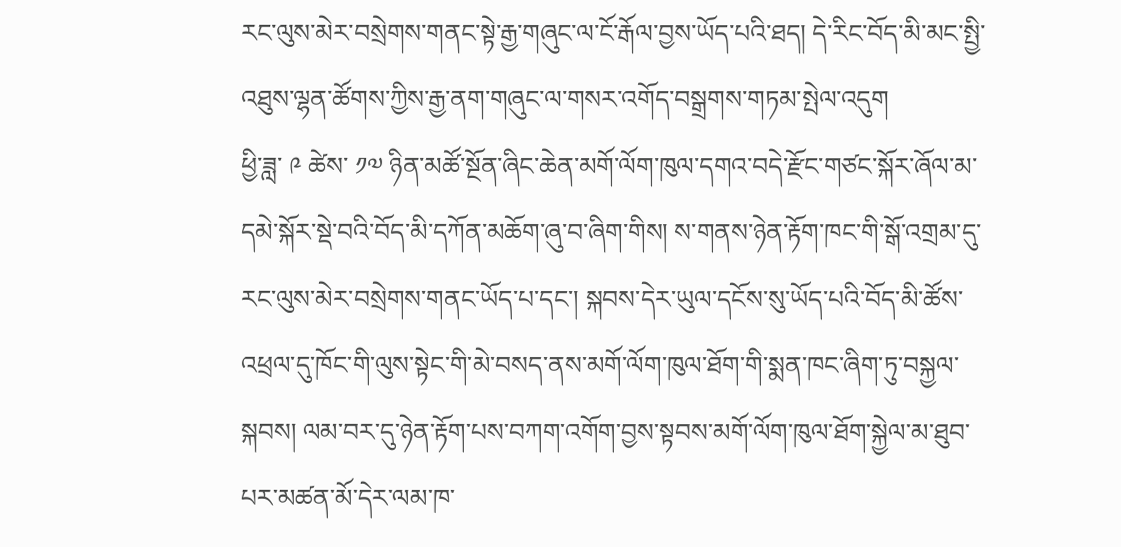རང་ལུས་མེར་བསྲེགས་གནང་སྟེ་རྒྱ་གཞུང་ལ་ངོ་རྒོལ་བྱས་ཡོད་པའི་ཐད། དེ་རིང་བོད་མི་མང་སྤྱི་འཐུས་ལྷན་ཚོགས་ཀྱིས་རྒྱ་ནག་གཞུང་ལ་གསར་འགོད་བསྒྲགས་གཏམ་སྤེལ་འདུག
ཕྱི་ཟླ་ ༩ ཚེས་ ༡༧ ཉིན་མཚོ་སྔོན་ཞིང་ཆེན་མགོ་ལོག་ཁུལ་དགའ་བདེ་རྫོང་གཙང་སྐོར་ཞོལ་མ་དམེ་སྐོར་སྡེ་བའི་བོད་མི་དཀོན་མཆོག་ཞུ་བ་ཞིག་གིས། ས་གནས་ཉེན་རྟོག་ཁང་གི་སྒོ་འགྲམ་དུ་རང་ལུས་མེར་བསྲེགས་གནང་ཡོད་པ་དང་། སྐབས་དེར་ཡུལ་དངོས་སུ་ཡོད་པའི་བོད་མི་ཚོས་འཕྲལ་དུ་ཁོང་གི་ལུས་སྟེང་གི་མེ་བསད་ནས་མགོ་ལོག་ཁུལ་ཐོག་གི་སྨན་ཁང་ཞིག་ཏུ་བསྐྱལ་སྐབས། ལམ་བར་དུ་ཉེན་རྟོག་པས་བཀག་འགོག་བྱས་སྟབས་མགོ་ལོག་ཁུལ་ཐོག་སྐྱེལ་མ་ཐུབ་པར་མཚན་མོ་དེར་ལམ་ཁ་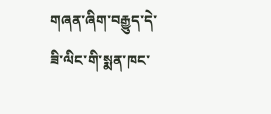གཞན་ཞིག་བརྒྱུད་དེ་ཟི་ལིང་གི་སྨན་ཁང་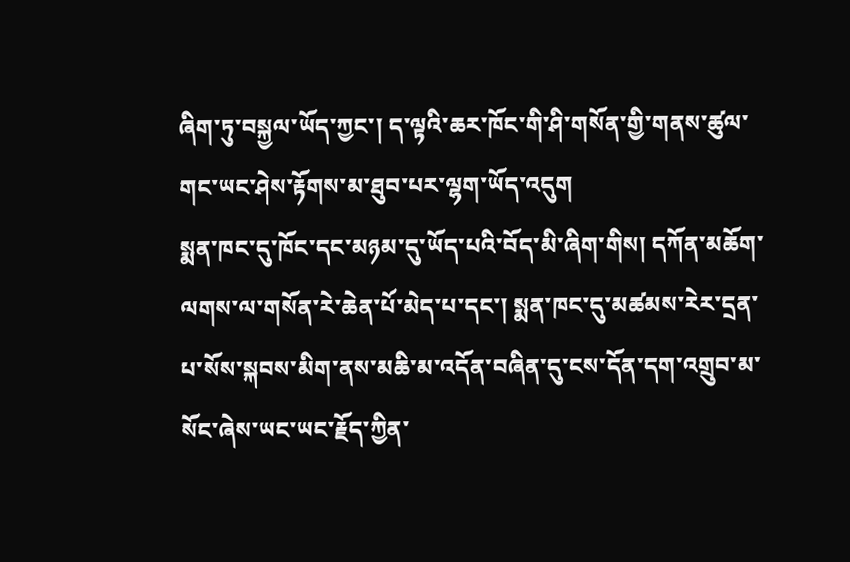ཞིག་ཏུ་བསྐྱལ་ཡོད་ཀྱང་། ད་ལྟའི་ཆར་ཁོང་གི་ཤི་གསོན་གྱི་གནས་ཚུལ་གང་ཡང་ཤེས་རྟོགས་མ་ཐུབ་པར་ལྷག་ཡོད་འདུག
སྨན་ཁང་དུ་ཁོང་དང་མཉམ་དུ་ཡོད་པའི་བོད་མི་ཞིག་གིས། དཀོན་མཆོག་ལགས་ལ་གསོན་རེ་ཆེན་པོ་མེད་པ་དང་། སྨན་ཁང་དུ་མཚམས་རེར་དྲན་པ་སོས་སྐབས་མིག་ནས་མཆི་མ་འདོན་བཞིན་དུ་ངས་དོན་དག་འགྲུབ་མ་སོང་ཞེས་ཡང་ཡང་རྗོད་ཀྱིན་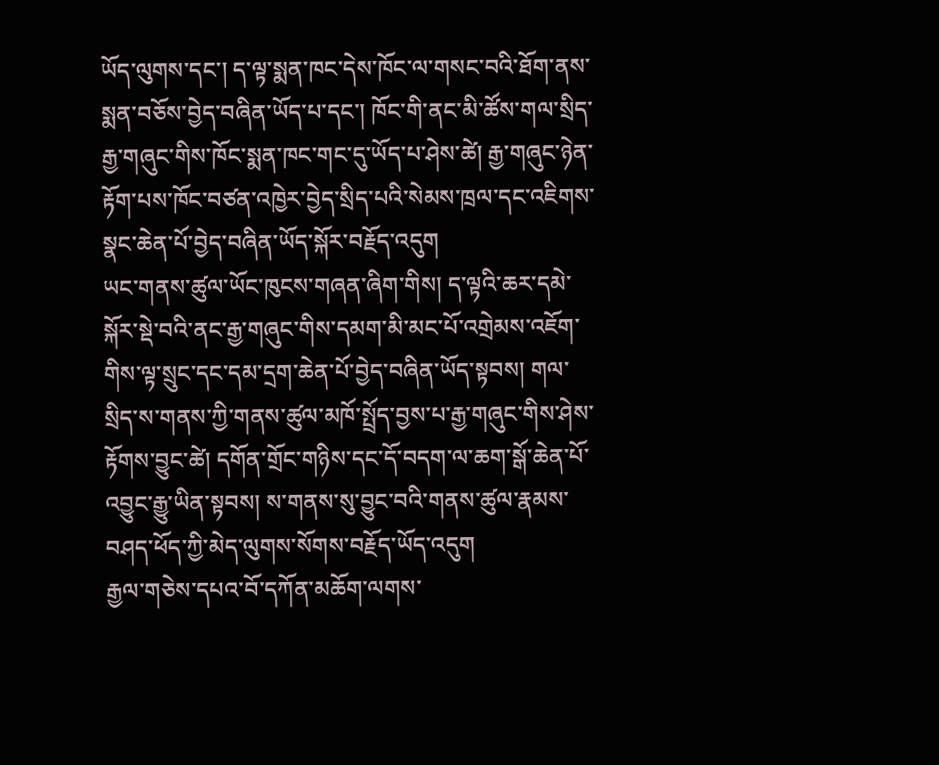ཡོད་ལུགས་དང་། ད་ལྟ་སྨན་ཁང་དེས་ཁོང་ལ་གསང་བའི་ཐོག་ནས་སྨན་བཅོས་བྱེད་བཞིན་ཡོད་པ་དང་། ཁོང་གི་ནང་མི་ཚོས་གལ་སྲིད་རྒྱ་གཞུང་གིས་ཁོང་སྨན་ཁང་གང་དུ་ཡོད་པ་ཤེས་ཚེ། རྒྱ་གཞུང་ཉེན་རྟོག་པས་ཁོང་བཙན་འཁྱེར་བྱེད་སྲིད་པའི་སེམས་ཁྲལ་དང་འཇིགས་སྣང་ཆེན་པོ་བྱེད་བཞིན་ཡོད་སྐོར་བརྗོད་འདུག
ཡང་གནས་ཚུལ་ཡོང་ཁུངས་གཞན་ཞིག་གིས། ད་ལྟའི་ཆར་དམེ་སྐོར་སྡེ་བའི་ནང་རྒྱ་གཞུང་གིས་དམག་མི་མང་པོ་འགྲེམས་འཇོག་གིས་ལྟ་སྲུང་དང་དམ་དྲག་ཆེན་པོ་བྱེད་བཞིན་ཡོད་སྟབས། གལ་སྲིད་ས་གནས་ཀྱི་གནས་ཚུལ་མཁོ་སྤྲོད་བྱས་པ་རྒྱ་གཞུང་གིས་ཤེས་རྟོགས་བྱུང་ཚེ། དགོན་གྲོང་གཉིས་དང་དོ་བདག་ལ་ཆག་སྒོ་ཆེན་པོ་འབྱུང་རྒྱུ་ཡིན་སྟབས། ས་གནས་སུ་བྱུང་བའི་གནས་ཚུལ་རྣམས་བཤད་ཕོད་ཀྱི་མེད་ལུགས་སོགས་བརྗོད་ཡོད་འདུག
རྒྱལ་གཅེས་དཔའ་བོ་དཀོན་མཆོག་ལགས་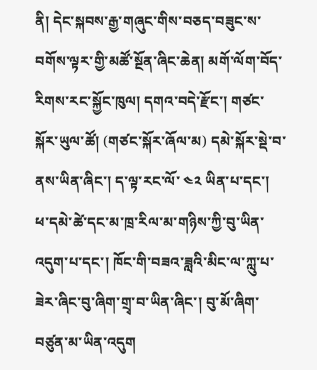ནི། དེང་སྐབས་རྒྱ་གཞུང་གིས་བཅད་བཟུང་ས་ བགོས་ལྟར་གྱི་མཚོ་སྔོན་ཞིང་ཆེན། མགོ་ལོག་བོད་རིགས་རང་སྐྱོང་ཁུལ། དགའ་བདེ་རྫོང་། གཙང་སྐོར་ཡུལ་ཚོ། (གཙང་སྐོར་ཞོལ་མ) དམེ་སྐོར་སྡེ་བ་ནས་ཡིན་ཞིང་། ད་ལྟ་རང་ལོ་ ༤༢ ཡིན་པ་དང་། ཕ་དམེ་ཚེ་དང་མ་ཁྲ་རིལ་མ་གཉིས་ཀྱི་བུ་ཡིན་འདུག་པ་དང་། ཁོང་གི་བཟའ་ཟླའི་མིང་ལ་ཀླུ་པ་ཟེར་ཞིང་བུ་ཞིག་གྲྭ་བ་ཡིན་ཞིང་། བུ་མོ་ཞིག་བཙུན་མ་ཡིན་འདུག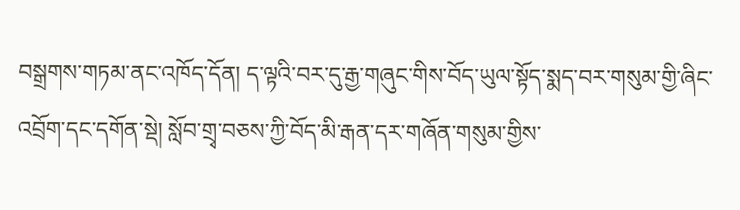བསྒྲགས་གཏམ་ནང་འཁོད་དོན། ད་ལྟའི་བར་དུ་རྒྱ་གཞུང་གིས་བོད་ཡུལ་སྟོད་སྨད་བར་གསུམ་གྱི་ཞིང་འབྲོག་དང་དགོན་སྡེ། སློབ་གྲྭ་བཅས་ཀྱི་བོད་མི་རྒན་དར་གཞོན་གསུམ་གྱིས་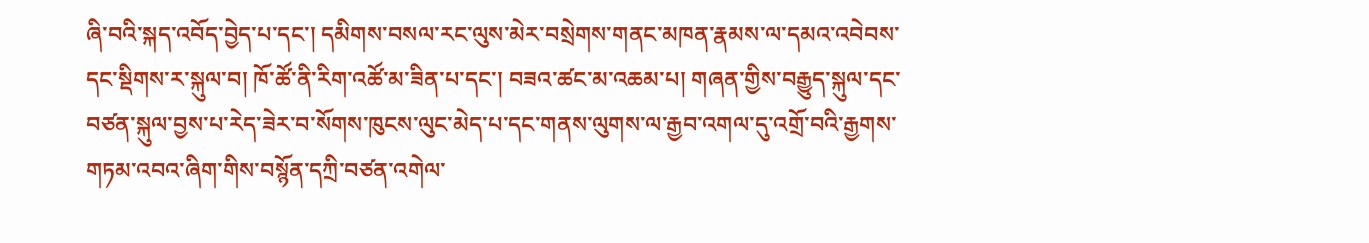ཞི་བའི་སྐད་འབོད་བྱེད་པ་དང་། དམིགས་བསལ་རང་ལུས་མེར་བསྲེགས་གནང་མཁན་རྣམས་ལ་དམའ་འབེབས་དང་སྡིགས་ར་སྐུལ་བ། ཁོ་ཚོ་ནི་རིག་འཚོ་མ་ཟིན་པ་དང་། བཟའ་ཚང་མ་འཆམ་པ། གཞན་གྱིས་བརྒྱུད་སྐུལ་དང་བཙན་སྐུལ་བྱས་པ་རེད་ཟེར་བ་སོགས་ཁུངས་ལུང་མེད་པ་དང་གནས་ལུགས་ལ་རྒྱབ་འགལ་དུ་འགྲོ་བའི་རྒྱགས་གཏམ་འབའ་ཞིག་གིས་བསྙོན་དཀྲི་བཙན་འགེལ་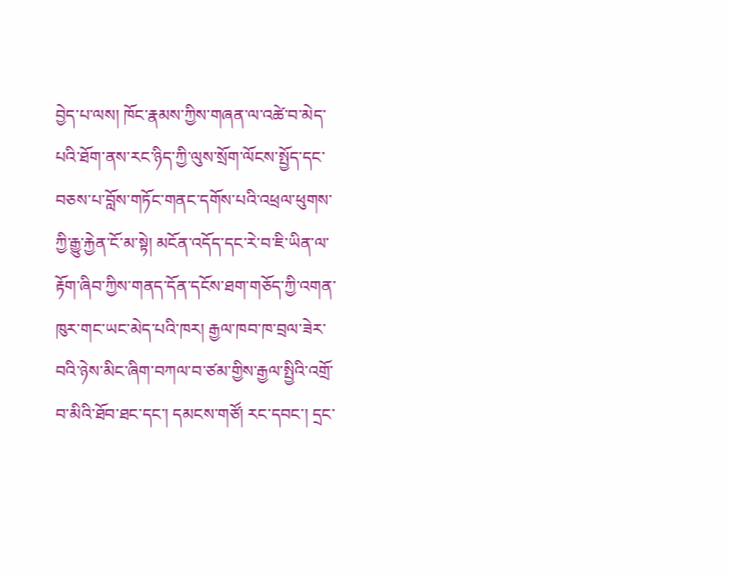བྱེད་པ་ལས། ཁོང་རྣམས་ཀྱིས་གཞན་ལ་འཚེ་བ་མེད་པའི་ཐོག་ནས་རང་ཉིད་ཀྱི་ལུས་སྲོག་ལོངས་སྤྱོད་དང་བཅས་པ་བློས་གཏོང་གནང་དགོས་པའི་འཕྲལ་ཕུགས་ཀྱི་རྒྱུ་རྐྱེན་ངོ་མ་སྟེ། མངོན་འདོད་དང་རེ་བ་ཇི་ཡིན་ལ་རྟོག་ཞིབ་ཀྱིས་གནད་དོན་དངོས་ཐག་གཅོད་ཀྱི་འགན་ཁུར་གང་ཡང་མེད་པའི་ཁར། རྒྱལ་ཁབ་ཁ་བྲལ་ཟེར་བའི་ཉེས་མིང་ཞིག་བཀལ་བ་ཙམ་གྱིས་རྒྱལ་སྤྱིའི་འགྲོ་བ་མིའི་ཐོབ་ཐང་དང་། དམངས་གཙོ། རང་དབང་། དྲང་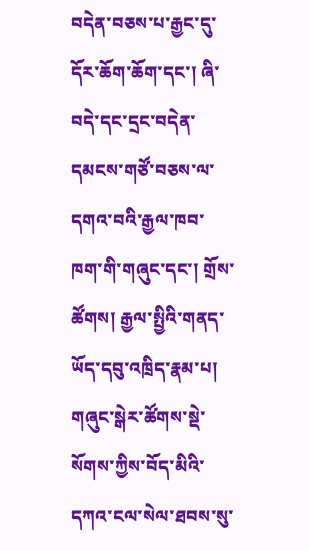བདེན་བཅས་པ་རྒྱང་དུ་དོར་ཆོག་ཆོག་དང་། ཞི་བདེ་དང་དྲང་བདེན་དམངས་གཙོ་བཅས་ལ་དགའ་བའི་རྒྱལ་ཁབ་ཁག་གི་གཞུང་དང་། གྲོས་ཚོགས། རྒྱལ་སྤྱིའི་གནད་ཡོད་དབུ་འཁྲིད་རྣམ་པ། གཞུང་སྒེར་ཚོགས་སྡེ་སོགས་ཀྱིས་བོད་མིའི་དཀའ་ངལ་སེལ་ཐབས་སུ་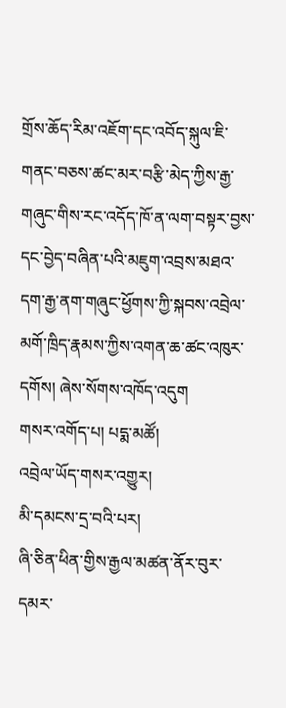གྲོས་ཆོད་རིམ་འཇོག་དང་འབོད་སྐུལ་ཇི་གནང་བཅས་ཚང་མར་བརྩི་མེད་ཀྱིས་རྒྱ་གཞུང་གིས་རང་འདོད་ཁོ་ན་ལག་བསྟར་བྱས་དང་བྱེད་བཞིན་པའི་མཇུག་འབྲས་མཐའ་དག་རྒྱ་ནག་གཞུང་ཕྱོགས་ཀྱི་སྐབས་འབྲེལ་མགོ་ཁྲིད་རྣམས་ཀྱིས་འགན་ཆ་ཚང་འཁུར་དགོས། ཞེས་སོགས་འཁོད་འདུག
གསར་འགོད་པ། པདྨ་མཚོ།
འབྲེལ་ཡོད་གསར་འགྱུར།
མི་དམངས་དྲ་བའི་པར།
ཞི་ཅིན་ཕིན་གྱིས་རྒྱལ་མཚན་ནོར་བུར་དམར་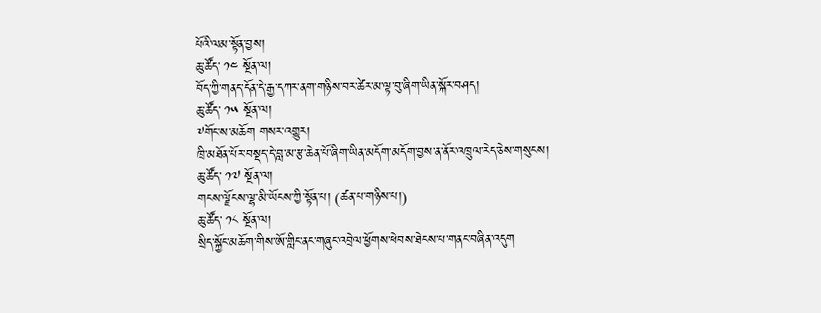པོའི་ལམ་སྟོན་བྱས།
ཆུ་ཚོད་ ༡༤ སྔོན་ལ།
བོད་ཀྱི་གནད་དོན་དེ་རྒྱ་དཀར་ནག་གཉིས་བར་ཚེར་མ་ལྟ་བུ་ཞིག་ཡིན་སྐོར་བཤད།
ཆུ་ཚོད་ ༡༥ སྔོན་ལ།
༸གོང་ས་མཆོག གསར་འགྱུར།
ཁྲི་མཐོན་པོར་བསྡད་དེ་བླ་མ་རྩ་ཆེན་པོ་ཞིག་ཡིན་མདོག་མདོག་བྱས་ན་ནོར་འཁྲུལ་རེད་ཅེས་གསུངས།
ཆུ་ཚོད་ ༡༧ སྔོན་ལ།
གངས་ལྗོངས་ལྷ་མི་ཡོངས་ཀྱི་སྟོན་པ། (ཚན་པ་གཉིས་པ།)
ཆུ་ཚོད་ ༡༨ སྔོན་ལ།
སྲིད་སྐྱོང་མཆོག་གིས་ཨོ་གླིང་ནང་གཞུང་འབྲེལ་ཕྱོགས་ཕེབས་ཐེངས་པ་གནང་བཞིན་འདུག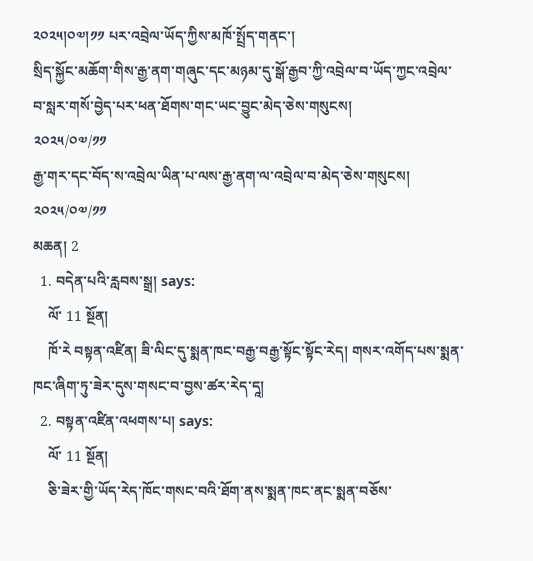༢༠༢༥།༠༧།༡༡ པར་འབྲེལ་ཡོད་ཀྱིས་མཁོ་སྤྲོད་གནང་།
སྲིད་སྐྱོང་མཆོག་གིས་རྒྱ་ནག་གཞུང་དང་མཉམ་དུ་སྒོ་རྒྱབ་ཀྱི་འབྲེལ་བ་ཡོད་ཀྱང་འབྲེལ་བ་སླར་གསོ་བྱེད་པར་ཕན་ཐོགས་གང་ཡང་བྱུང་མེད་ཅེས་གསུངས།
༢༠༢༥/༠༧/༡༡
རྒྱ་གར་དང་བོད་ས་འབྲེལ་ཡིན་པ་ལས་རྒྱ་ནག་ལ་འབྲེལ་བ་མེད་ཅེས་གསུངས།
༢༠༢༥/༠༧/༡༡
མཆན། 2
  1. བདེན་པའི་རླབས་སྒྲ། says:
    ལོ་ 11 སྔོན།
    ཁོ་རེ བསྟན་འཛིན། ཟི་ལིང་དུ་སྨན་ཁང་བརྒྱ་བརྒྱ་སྟོང་སྟོང་རེད། གསར་འགོད་པས་སྨན་ཁང་ཞིག་ཏུ་ཟེར་དུས་གསང་བ་བྱས་ཚར་རེད་དཱ།
  2. བསྟན་འཛིན་འཕགས་པ། says:
    ལོ་ 11 སྔོན།
    ཅི་ཟེར་གྱི་ཡོད་རེད་ཁོང་གསང་བའི་ཐོག་ནས་སྨན་ཁང་ནང་སྨན་བཅོས་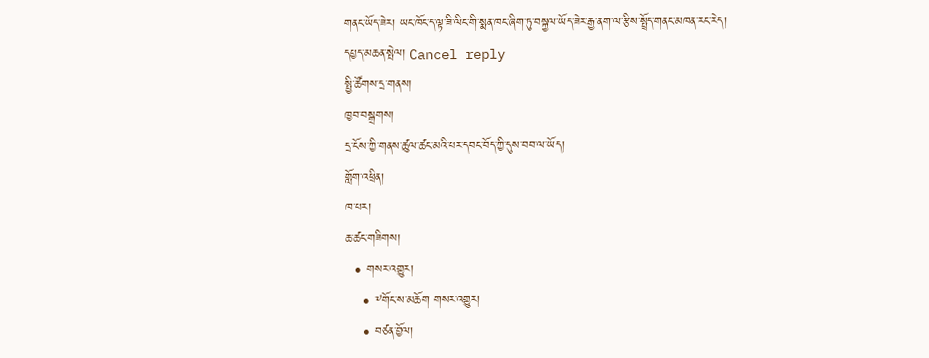གནང་ཡོད་ཟེར། ཡང་ཁོང་ད་ལྟ་ཟི་ལིང་གི་སྨན་ཁང་ཞིག་ཏུ་བསྐྱལ་ཡོད་ཟེར་རྒྱ་ནག་ལ་རྩིས་སྤྲོད་གནང་མཁན་རང་རེད།
དཔྱད་མཆན་སྤེལ། Cancel reply
སྤྱི་ཚོགས་དྲ་གནས།
ཁྱབ་བསྒྲགས།
དྲ་ངོས་ཀྱི་གནས་ཚུལ་ཚང་མའི་པར་དབང་བོད་ཀྱི་དུས་བབ་ལ་ཡོད།
གློག་འཕྲིན།
ཁ་པར།
ཆ་ཚང་གཟིགས།
  • གསར་འགྱུར།
    • ༸གོང་ས་མཆོག གསར་འགྱུར།
    • བཙན་བྱོལ།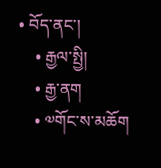• བོད་ནང་།
    • རྒྱལ་སྤྱི།
    • རྒྱ་ནག
    • ༧གོང་ས་མཆོག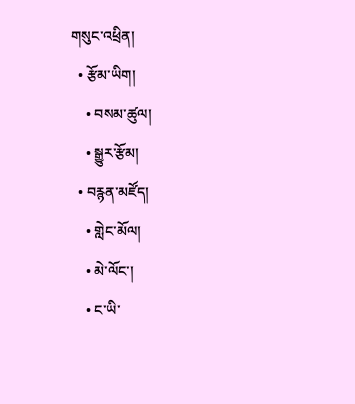གསུང་འཕྲིན།
  • རྩོམ་ཡིག།
    • བསམ་ཚུལ།
    • སྒྱུར་རྩོམ།
  • བརྙན་མཛོད།
    • གླེང་མོལ།
    • མེ་ལོང་།
    • ང་ཡི་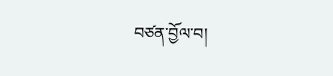བཙན་བྱོལ་བ།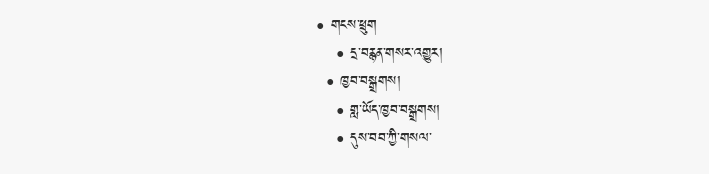• གངས་ཕྲུག
    • དྲ་བརྙན་གསར་འགྱུར།
  • ཁྱབ་བསྒྲགས།
    • གླ་ཡོད་ཁྱབ་བསྒྲགས།
    • དུས་བབ་ཀྱི་གསལ་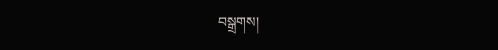བསྒྲགས།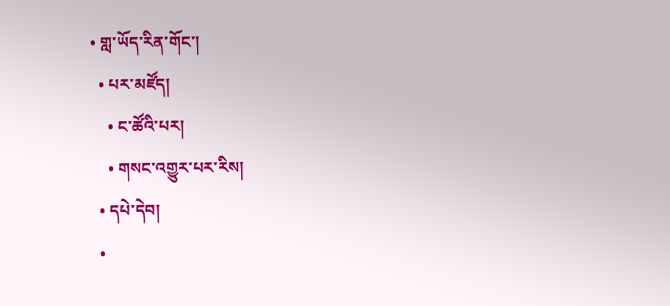• གླ་ཡོད་རིན་གོང་།
  • པར་མཛོད།
    • ང་ཚོའི་པར།
    • གསང་འགྱུར་པར་རིས།
  • དཔེ་དེབ།
  •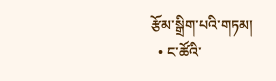རྩོམ་སྒྲིག་པའི་གཏམ།
  • ང་ཚོའི་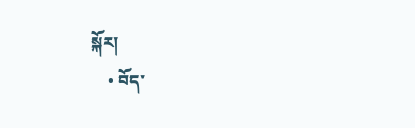སྐོར།
    • བོད་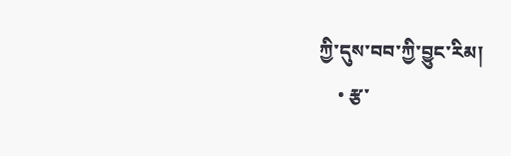ཀྱི་དུས་བབ་ཀྱི་བྱུང་རིམ།
    • རྩ་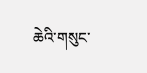ཆེའི་གསུང་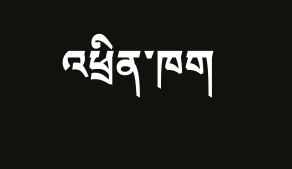འཕྲིན་ཁག